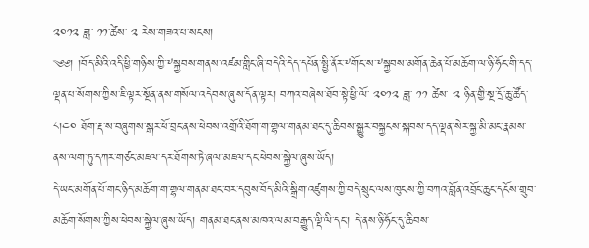༢༠༡༢ ཟླ་ ༡༡་ཚེས་ ༢ རེས་གཟའ་པ་སངས།
༄༅། །བོད་མིའི་འདི་ཕྱི་གཉིས་ཀྱི་༸སྐྱབས་གནས་འཛམ་གླིང་ཞི་བདེའི་དེད་དཔོན་སྤྱི་ནོར་༸གོང་ས་༸སྐྱབས་མགོན་ཆེན་པོ་མཆོག་ལ་ཉི་ཧོང་གི་དད་ལྡན་པ་སོགས་ཀྱིས་ཇི་ལྟར་སྔོན་ནས་གསོལ་འདེབས་ཞུས་དོན་ལྟར། བཀའ་བཞེས་ཐོབ་སྟེ་ཕྱི་ལོ་ ༢༠༡༢ ཟླ་ ༡༡ ཚེས་ ༢ ཉིན་གྱི་སྔ་དྲོ་ཆུ་ཚོད་ ༨།༤༠ ཐོག་རྡ་ས་བཞུགས་སྒར་ཕོ་བྲང་ནས་ཕེབས་འགྲོའི་ཐོག་ག་གྷལ་གནམ་ཐང་དུ་ཆིབས་སྒྱུར་བསྐྱངས་སྐབས་དད་ལྡན་སེར་སྐྱ་མི་མང་རྣམས་ནས་ལག་ཏུ་དཀར་གཙང་མཇལ་དར་ཐོགས་ཏེ་ཞལ་མཇལ་དང་ཕེབས་སྐྱེལ་ཞུས་ཡོད།
དེ་ཡང་མགོན་པོ་གང་ཉིད་མཆོག་ག་གྷལ་གནམ་ཐང་བར་དབུས་བོད་མིའི་སྒྲིག་འཛུགས་ཀྱི་བདེ་སྲུང་ལས་ཁུངས་ཀྱི་བཀའ་བློན་འབྲོང་ཆུང་དངོས་གྲུབ་མཆོག་སོགས་ཀྱིས་ཕེབས་སྐྱེལ་ཞུས་ཡོད། གནམ་ཐང་ནས་མཁའ་ལམ་བརྒྱུད་ལྡི་ལི་དང་། དེ་ནས་ཉི་ཧོང་དུ་ཆིབས་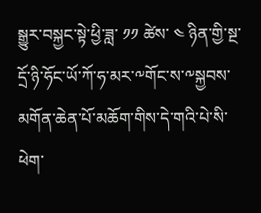སྒྱུར་བསྐྱང་སྟེ་ཕྱི་ཟླ་ ༡༡ ཚེས་ ༤ ཉིན་གྱི་སྔ་དྲོ་ཉི་ཧོང་ཡོ་ཀོ་ཧ་མར་༸གོང་ས་༸སྐྱབས་མགོན་ཆེན་པོ་མཆོག་གིས་དེ་གའི་པེ་སི་ཕེག་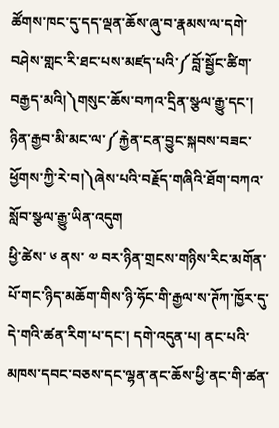ཚོགས་ཁང་དུ་དད་ལྡན་ཆོས་ཞུ་བ་རྣམས་ལ་དགེ་བཤེས་གླང་རི་ཐང་པས་མཛད་པའི་༼བློ་སྦྱོང་ཚིག་བརྒྱད་མའི།༽གསུང་ཆོས་བཀའ་དྲིན་སྩལ་རྒྱུ་དང་། ཉིན་རྒྱབ་མི་མང་ལ་༼རྐྱེན་ངན་བྱུང་སྐབས་བཟང་ཕྱོགས་ཀྱི་རེ་བ།༽ཞེས་པའི་བརྗོད་གཞིའི་ཐོག་བཀའ་སློབ་སྩལ་རྒྱུ་ཡིན་འདུག
ཕྱི་ཚེས་ ༦ ནས་ ༧ བར་ཉིན་གྲངས་གཉིས་རིང་མགོན་པོ་གང་ཉིད་མཆོག་གིས་ཉི་ཧོང་གི་རྒྱལ་ས་ཊོཀ་ཁྱོར་དུ་དེ་གའི་ཚན་རིག་པ་དང་། དགེ་འདུན་པ། ནང་པའི་མཁས་དབང་བཅས་དང་ལྷན་ནང་ཆོས་ཕྱི་ནང་གི་ཚན་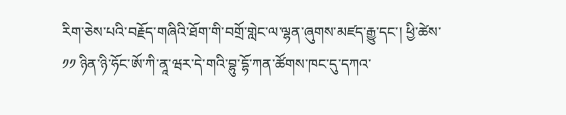རིག་ཅེས་པའི་བརྗོད་གཞིའི་ཐོག་གི་བགྲོ་གླེང་ལ་ལྷན་ཞུགས་མཛད་རྒྱུ་དང་། ཕྱི་ཚེས་ ༡༡ ཉིན་ཉི་ཧོང་ཨོ་ཀི་ནཱ་ཝར་དེ་གའི་བྷུ་དྷོ་ཀན་ཚོགས་ཁང་དུ་དཀའ་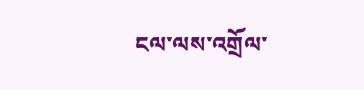ངལ་ལས་འགྲོལ་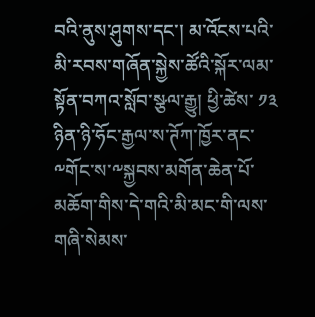བའི་ནུས་ཤུགས་དང་། མ་འོངས་པའི་མི་རབས་གཞོན་སྐྱེས་ཚོའི་སྐོར་ལམ་སྟོན་བཀའ་སློབ་སྩལ་རྒྱུ། ཕྱི་ཚེས་ ༡༣ ཉིན་ཉི་ཧོང་རྒྱལ་ས་ཊོཀ་ཁྱོར་ནང་༸གོང་ས་༸སྐྱབས་མགོན་ཆེན་པོ་མཆོག་གིས་དེ་གའི་མི་མང་གི་ལས་གཞི་སེམས་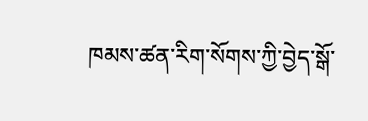ཁམས་ཚན་རིག་སོགས་ཀྱི་བྱེད་སྒོ་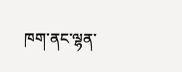ཁག་ནང་ལྷན་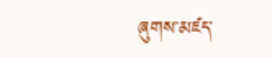ཞུགས་མཛད་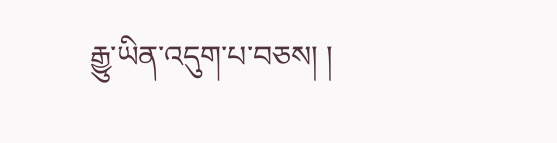རྒྱུ་ཡིན་འདུག་པ་བཅས། །